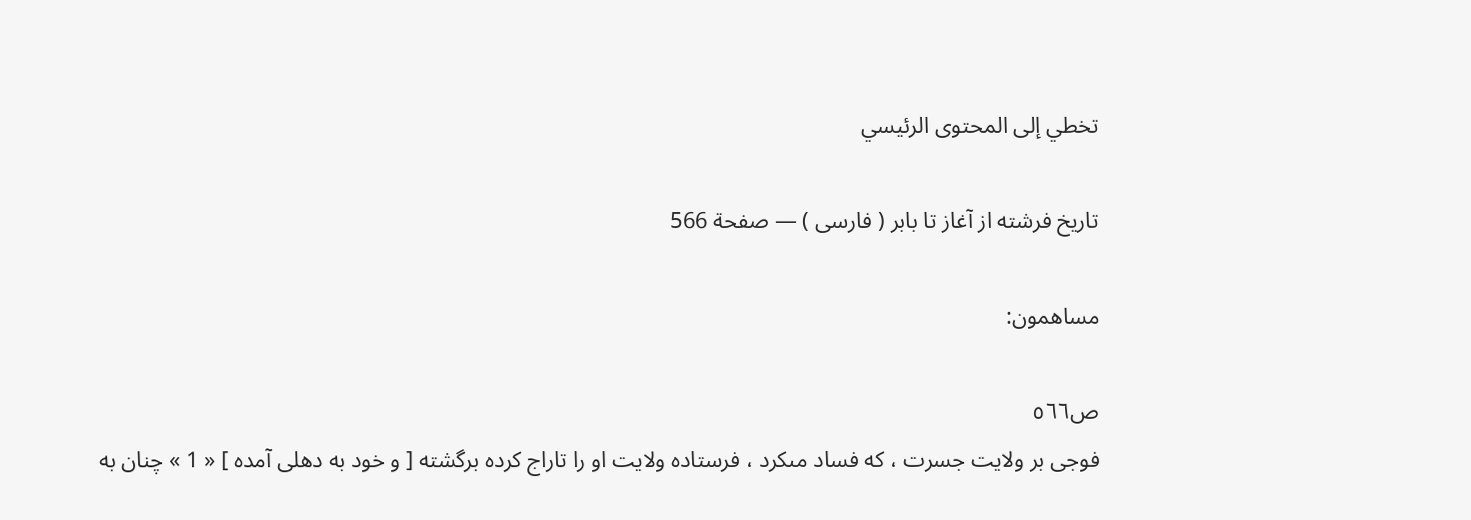تخطي إلى المحتوى الرئيسي

تاريخ فرشته از آغاز تا بابر ( فارسى ) — صفحة 566

مساهمون:

ص٥٦٦
فوجى بر ولايت جسرت ، كه فساد مىكرد ، فرستاده ولايت او را تاراج كرده برگشته [ و خود به دهلى آمده ] « 1 » چنان به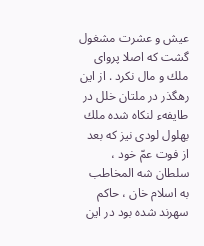عيش و عشرت مشغول گشت كه اصلا پرواى ملك و مال نكرد . از اين رهگذر در ملتان خلل در طايفهء لنكاه شده ملك بهلول لودى نيز كه بعد از فوت عمّ خود ، سلطان شه المخاطب به اسلام خان ، حاكم سهرند شده بود در اين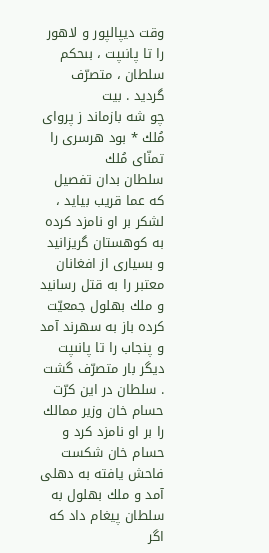وقت ديپالپور و لاهور را تا پانىپت ، بىحكم سلطان ، متصرّف گرديد . بيت
چو شه بازماند ز پرواى مُلك * بود هرسرى را تمنّاى مُلك
سلطان بدان تفصيل كه عما قريب بيايد ، لشكر بر او نامزد كرده به كوهستان گريزانيد و بسيارى از افغانان معتبر را به قتل رسانيد و ملك بهلول جمعيّت كرده باز به سهرند آمد و پنجاب را تا پانىپت ديگر بار متصرّف گشت . سلطان در اين كرّت حسام خان وزير ممالك را بر او نامزد كرد و حسام خان شكست فاحش يافته به دهلى آمد و ملك بهلول به سلطان پيغام داد كه اگر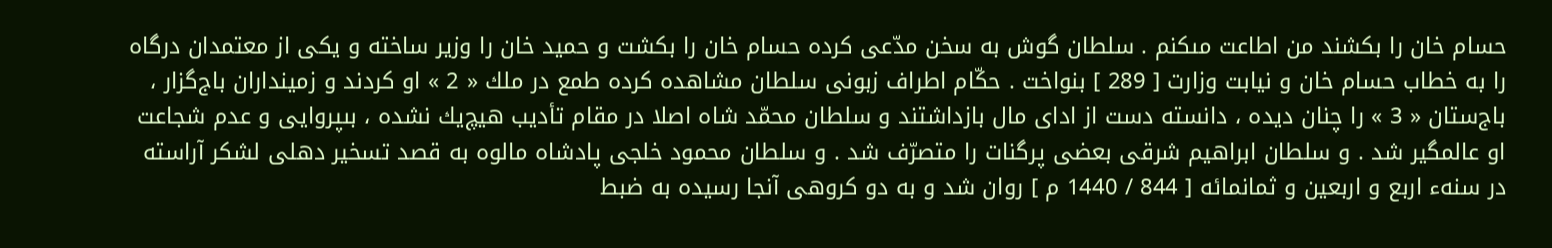حسام خان را بكشند من اطاعت مىكنم . سلطان گوش به سخن مدّعى كرده حسام خان را بكشت و حميد خان را وزير ساخته و يكى از معتمدان درگاه را به خطاب حسام خان و نيابت وزارت [ 289 ] بنواخت . حكّام اطراف زبونى سلطان مشاهده كرده طمع در ملك « 2 » او كردند و زمينداران باج‌گزار ، باج‌ستان « 3 » را چنان ديده ، دانسته دست از اداى مال بازداشتند و سلطان محمّد شاه اصلا در مقام تأديب هيچ‌يك نشده ، بىپروايى و عدم شجاعت او عالمگير شد . و سلطان ابراهيم شرقى بعضى پرگنات را متصرّف شد . و سلطان محمود خلجى پادشاه مالوه به قصد تسخير دهلى لشكر آراسته در سنهء اربع و اربعين و ثمانمائه [ 844 / 1440 م ] روان شد و به دو كروهى آنجا رسيده به ضبط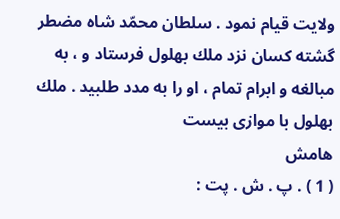ولايت قيام نمود . سلطان محمّد شاه مضطر گشته كسان نزد ملك بهلول فرستاد و ، به مبالغه و ابرام تمام ، او را به مدد طلبيد . ملك بهلول با موازى بيست
هامش
( 1 ) . پ . ش . پت :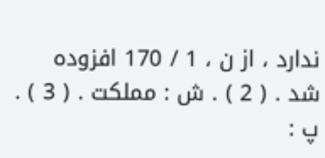ندارد ، از ن ، 1 / 170 افزوده شد . ( 2 ) . ش : مملكت . ( 3 ) . پ :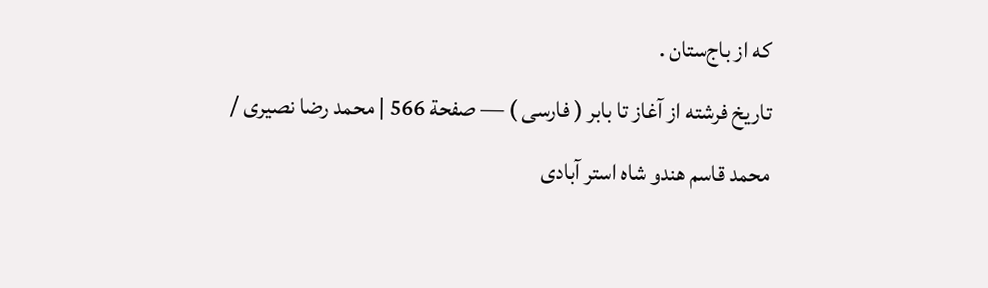كه از باج‌ستان .
تاريخ فرشته از آغاز تا بابر ( فارسى ) — صفحة 566 | محمد رضا نصيرى / محمد قاسم هندو شاه استر آبادى